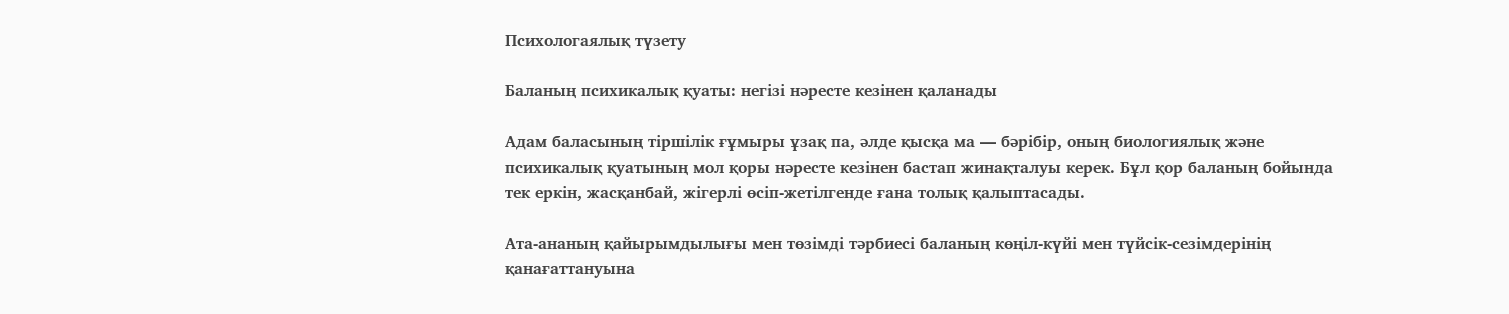Психологаялық түзету

Баланың психикалық қуаты: негізі нәресте кезінен қаланады

Адам баласының тіршілік ғұмыры ұзақ па, әлде қысқа ма — бәрібір, оның биологиялық және психикалық қуатының мол қоры нәресте кезінен бастап жинақталуы керек. Бұл қор баланың бойында тек еркін, жасқанбай, жігерлі өсіп-жетілгенде ғана толық қалыптасады.

Ата-ананың қайырымдылығы мен төзімді тәрбиесі баланың көңіл-күйі мен түйсік-сезімдерінің қанағаттануына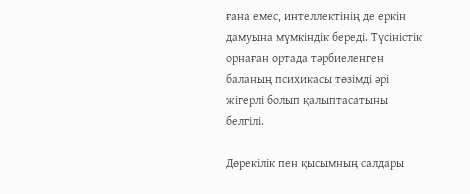ғана емес, интеллектінің де еркін дамуына мүмкіндік береді. Түсіністік орнаған ортада тәрбиеленген баланың психикасы төзімді әрі жігерлі болып қалыптасатыны белгілі.

Дөрекілік пен қысымның салдары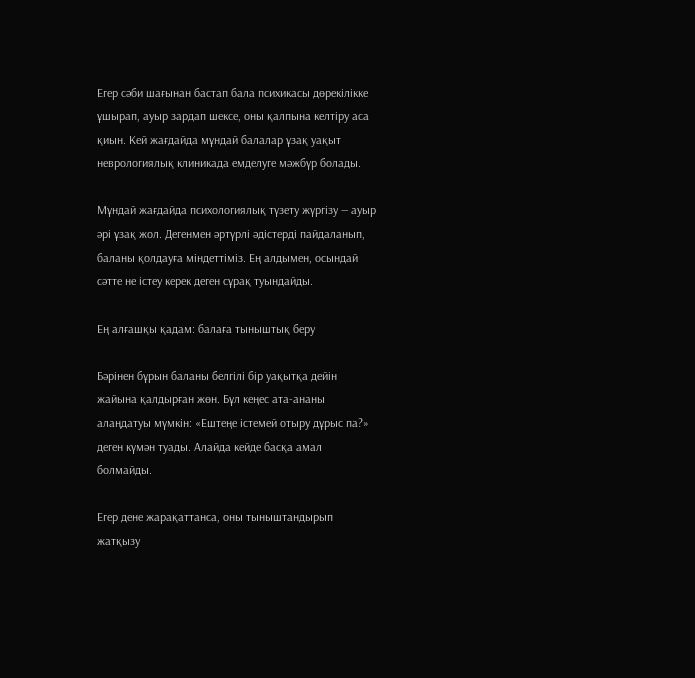Егер сәби шағынан бастап бала психикасы дөрекілікке ұшырап, ауыр зардап шексе, оны қалпына келтіру аса қиын. Кей жағдайда мұндай балалар ұзақ уақыт неврологиялық клиникада емделуге мәжбүр болады.

Мұндай жағдайда психологиялық түзету жүргізу — ауыр әрі ұзақ жол. Дегенмен әртүрлі әдістерді пайдаланып, баланы қолдауға міндеттіміз. Ең алдымен, осындай сәтте не істеу керек деген сұрақ туындайды.

Ең алғашқы қадам: балаға тыныштық беру

Бәрінен бұрын баланы белгілі бір уақытқа дейін жайына қалдырған жөн. Бұл кеңес ата-ананы алаңдатуы мүмкін: «Ештеңе істемей отыру дұрыс па?» деген күмән туады. Алайда кейде басқа амал болмайды.

Егер дене жарақаттанса, оны тыныштандырып жатқызу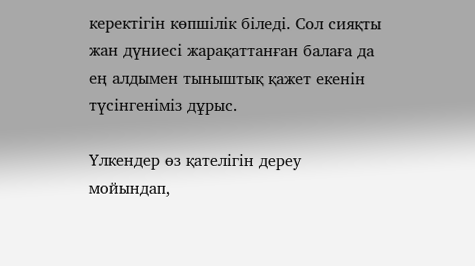керектігін көпшілік біледі. Сол сияқты жан дүниесі жарақаттанған балаға да ең алдымен тыныштық қажет екенін түсінгеніміз дұрыс.

Үлкендер өз қателігін дереу мойындап,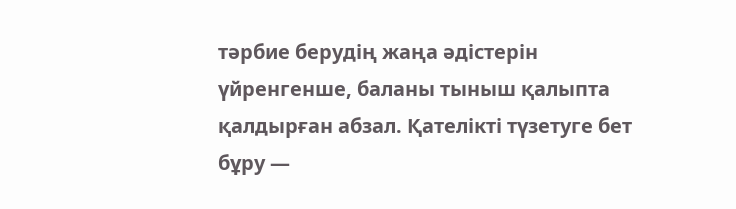тәрбие берудің жаңа әдістерін үйренгенше, баланы тыныш қалыпта қалдырған абзал. Қателікті түзетуге бет бұру —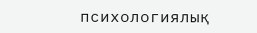психологиялық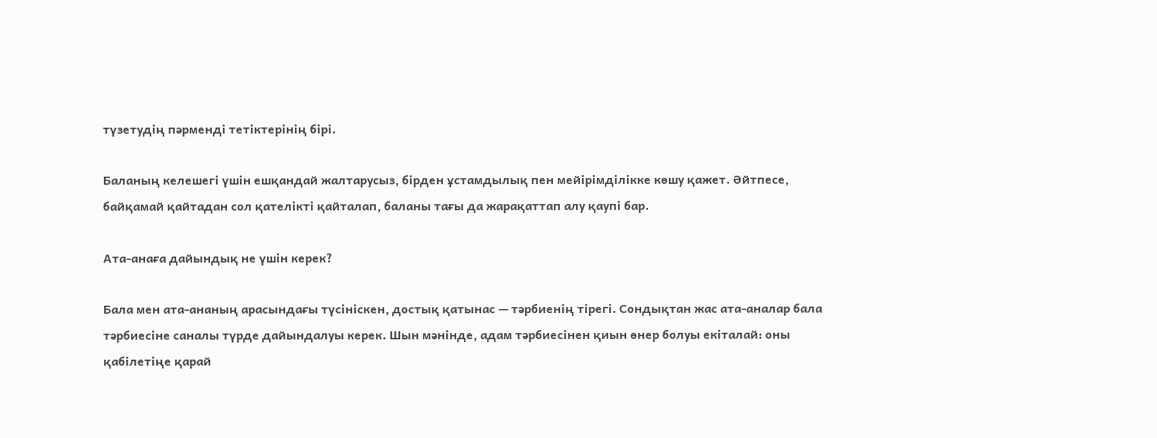түзетудің пәрменді тетіктерінің бірі.

Баланың келешегі үшін ешқандай жалтарусыз, бірден ұстамдылық пен мейірімділікке көшу қажет. Әйтпесе, байқамай қайтадан сол қателікті қайталап, баланы тағы да жарақаттап алу қаупі бар.

Ата-анаға дайындық не үшін керек?

Бала мен ата-ананың арасындағы түсініскен, достық қатынас — тәрбиенің тірегі. Сондықтан жас ата-аналар бала тәрбиесіне саналы түрде дайындалуы керек. Шын мәнінде, адам тәрбиесінен қиын өнер болуы екіталай: оны қабілетіңе қарай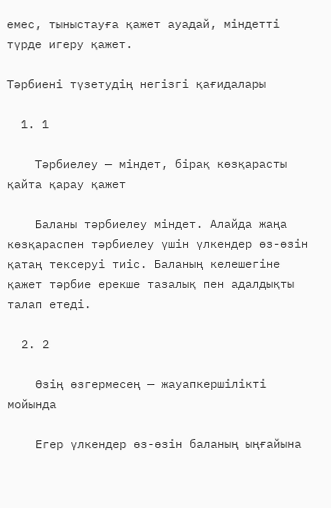емес, тыныстауға қажет ауадай, міндетті түрде игеру қажет.

Тәрбиені түзетудің негізгі қағидалары

  1. 1

    Тәрбиелеу — міндет, бірақ көзқарасты қайта қарау қажет

    Баланы тәрбиелеу міндет. Алайда жаңа көзқараспен тәрбиелеу үшін үлкендер өз-өзін қатаң тексеруі тиіс. Баланың келешегіне қажет тәрбие ерекше тазалық пен адалдықты талап етеді.

  2. 2

    Өзің өзгермесең — жауапкершілікті мойында

    Егер үлкендер өз-өзін баланың ыңғайына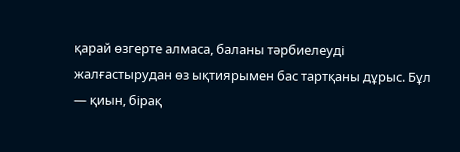қарай өзгерте алмаса, баланы тәрбиелеуді жалғастырудан өз ықтиярымен бас тартқаны дұрыс. Бұл — қиын, бірақ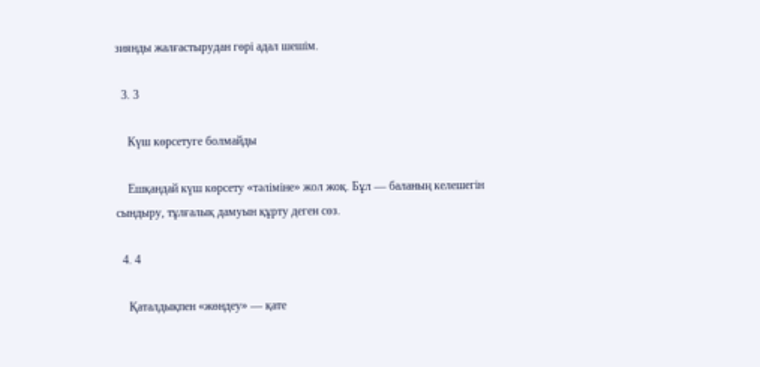зиянды жалғастырудан гөрі адал шешім.

  3. 3

    Күш көрсетуге болмайды

    Ешқандай күш көрсету «тәліміне» жол жоқ. Бұл — баланың келешегін сындыру, тұлғалық дамуын құрту деген сөз.

  4. 4

    Қаталдықпен «жөндеу» — қате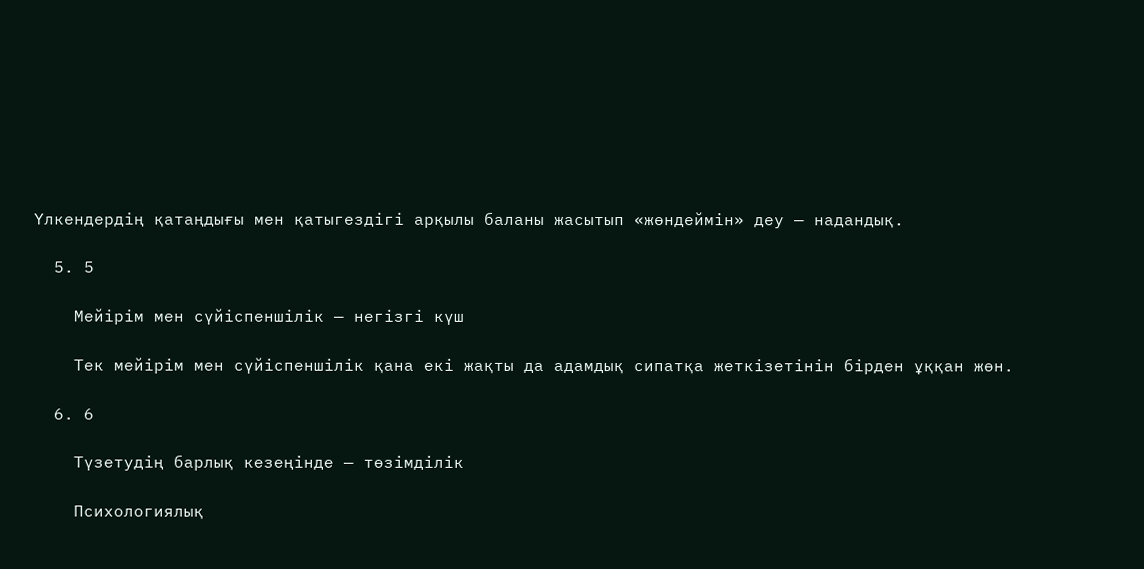Үлкендердің қатаңдығы мен қатыгездігі арқылы баланы жасытып «жөндеймін» деу — надандық.

  5. 5

    Мейірім мен сүйіспеншілік — негізгі күш

    Тек мейірім мен сүйіспеншілік қана екі жақты да адамдық сипатқа жеткізетінін бірден ұққан жөн.

  6. 6

    Түзетудің барлық кезеңінде — төзімділік

    Психологиялық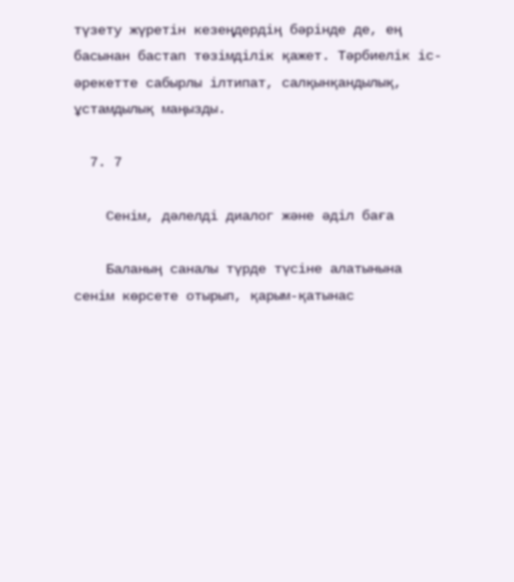түзету жүретін кезеңдердің бәрінде де, ең басынан бастап төзімділік қажет. Тәрбиелік іс-әрекетте сабырлы ілтипат, салқынқандылық, ұстамдылық маңызды.

  7. 7

    Сенім, дәлелді диалог және әділ баға

    Баланың саналы түрде түсіне алатынына сенім көрсете отырып, қарым-қатынас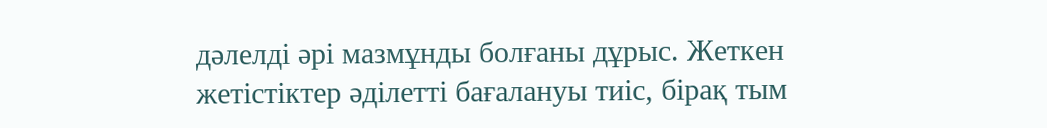дәлелді әрі мазмұнды болғаны дұрыс. Жеткен жетістіктер әділетті бағалануы тиіс, бірақ тым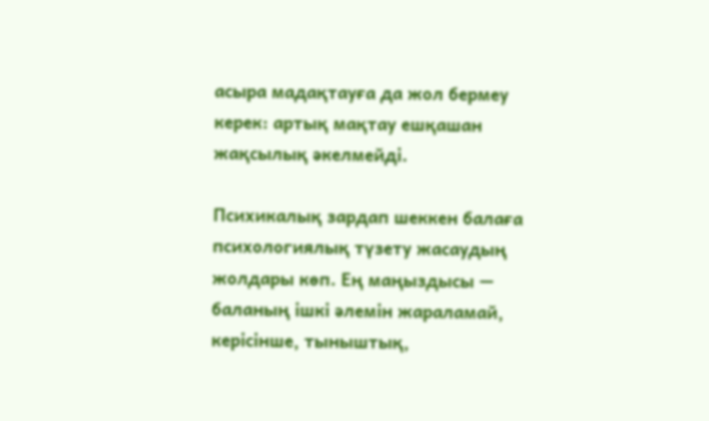асыра мадақтауға да жол бермеу керек: артық мақтау ешқашан жақсылық әкелмейді.

Психикалық зардап шеккен балаға психологиялық түзету жасаудың жолдары көп. Ең маңыздысы — баланың ішкі әлемін жараламай, керісінше, тыныштық,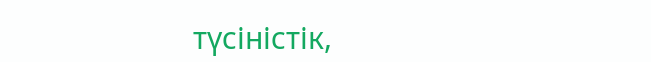түсіністік,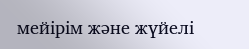мейірім және жүйелі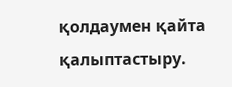қолдаумен қайта қалыптастыру.